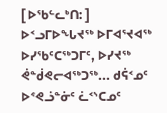[ ᐅᖃᓪᓚᒃᑎ: ]
ᐅᑉᓗᒥᐅᖓᔪᖅ ᐅᒥᐊᕐᔪᐊᖅ ᐅᓯᖃᑦᑕᖅᑐᒥᑦ, ᐅᓯᔪᖅ ᕚᓐᑰᕙᓕᐊᖅᑐᖅ... ᑯᕌᑉᓄᑦ ᐅᕝᕙᓘᓐᓃᑦ ᓛᑉᔅᑕᓄᑦ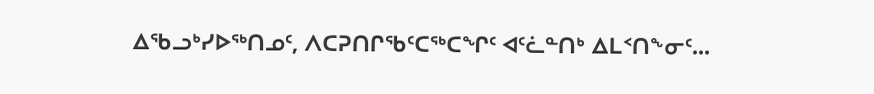ᐃᖃᓗᒃᓯᐅᖅᑎᓄᑦ, ᐱᑕᕈᑎᒋᖃᑦᑕᖅᑕᖏᑦ ᐊᑦᓛᓐᑎᒃ ᐃᒪᑉᑎᖕᓂᑦ...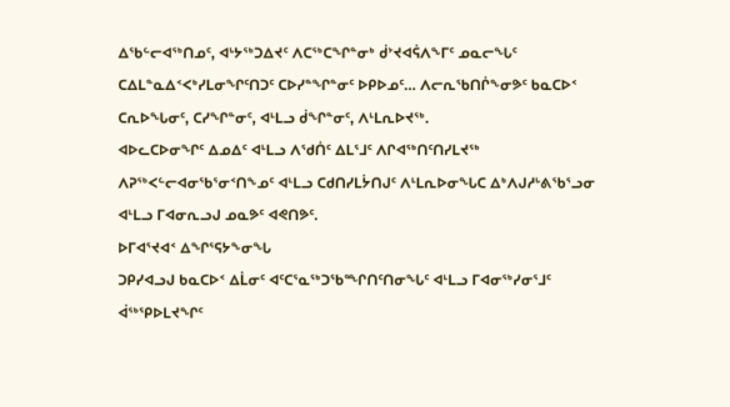ᐃᖃᓪᓕᐊᖅᑎᓄᑦ, ᐊᒡᔭᖅᑐᐃᔪᑦ ᐱᑕᖅᑕᖏᓐᓂᒃ ᑰᔾᔪᐊᕌᐱᖕᒥᑦ ᓄᓇᓕᖓᑦ ᑕᐃᒪᓐᓇᐃᑉᐸᒃᓯᒪᓂᖏᑦᑎᑐᑦ ᑕᐅᓯᓐᖏᓐᓂᑦ ᐅᑭᐅᓄᑦ... ᐱᓕᕆᖃᑎᒌᖕᓂᕗᑦ ᑲᓇᑕᐅᑉ ᑕᕆᐅᖓᓂᑦ, ᑕᓯᖏᓐᓂᑦ, ᐊᒻᒪᓗ ᑰᖏᓐᓂᑦ, ᐱᒻᒪᕆᐅᔪᖅ.
ᐊᐅᓚᑕᐅᓂᖏᑦ ᐃᓄᐃᑦ ᐊᒻᒪᓗ ᐱᖁᑏᑦ ᐃᒪᕐᒧᑦ ᐱᒋᐊᖅᑎᑦᑎᓯᒪᔪᖅ ᐱᕈᖅᐸᓪᓕᐊᓂᖃᕐᓂᑉᑎᖕᓄᑦ ᐊᒻᒪᓗ ᑕᑯᑎᓯᒪᔮᑎᒍᑦ ᐱᒻᒪᕆᐅᓂᖓᑕ ᐃᒃᐱᒍᓱᒡᕕᖃᕐᓗᓂ ᐊᒻᒪᓗ ᒥᐊᓂᕆᓗᒍ ᓄᓇᕗᑦ ᐊᕙᑎᕗᑦ.
ᐅᒥᐊᕐᔪᐊᑉ ᐃᖏᕐᕋᔭᖕᓂᖓ
ᑐᑭᓯᐊᓗᒍ ᑲᓇᑕᐅᑉ ᐃᒫᓂᑦ ᐊᑦᑕᕐᓇᖅᑐᖃᙱᑎᑦᑎᓂᖓᑦ ᐊᒻᒪᓗ ᒥᐊᓂᖅᓯᓂᕐᒧᑦ ᐋᖅᕿᐅᒪᔪᖏᑦ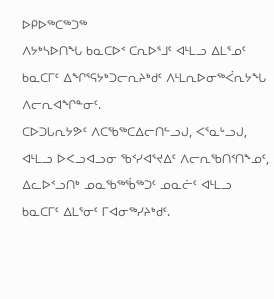ᐅᑭᐅᖅᑕᖅᑐᖅ
ᐱᔭᒃᓴᐅᑎᖓ ᑲᓇᑕᐅᑉ ᑕᕆᐅᕐᒧᑦ ᐊᒻᒪᓗ ᐃᒪᕐᓄᑦ ᑲᓇᑕᒥᑦ ᐃᖏᕐᕋᔭᒃᑐᓕᕆᔨᒃᑯᑦ ᐱᒻᒪᕆᐅᓂᖅᐹᕆᔭᖓ ᐱᓕᕆᐊᖏᓐᓂᑦ.
ᑕᐅᑐᒐᕆᔭᕗᑦ ᐱᑕᖃᖅᑕᐃᓕᑎᓪᓗᒍ, ᐸᕐᓇᒡᓗᒍ, ᐊᒻᒪᓗ ᐅᐸᓗᐊᓗᓂ ᖃᑉᓯᐊᕐᔪᐃᑦ ᐱᓕᕆᖃᑎᑉᑎᖕᓄᑦ, ᐃᓚᐅᑉᓗᑎᒃ ᓄᓇᖃᖅᖄᖅᑐᑦ ᓄᓇᓖᑦ ᐊᒻᒪᓗ ᑲᓇᑕᒥᑦ ᐃᒪᕐᓂᑦ ᒥᐊᓂᖅᓯᔨᒃᑯᑦ.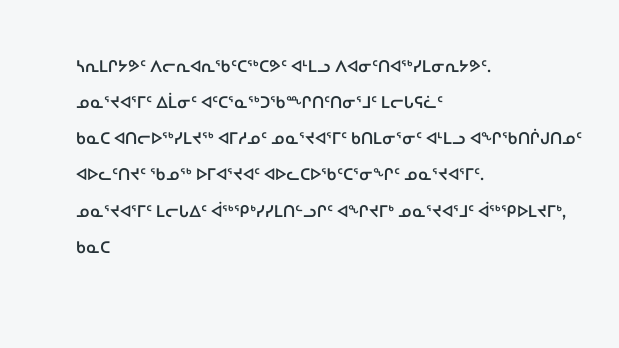ᓴᕆᒪᒋᔭᕗᑦ ᐱᓕᕆᐊᕆᖃᑦᑕᖅᑕᕗᑦ ᐊᒻᒪᓗ ᐱᐊᓂᑦᑎᐊᖅᓯᒪᓂᕆᔭᕗᑦ.
ᓄᓇᕐᔪᐊᕐᒥᑦ ᐃᒫᓂᑦ ᐊᑦᑕᕐᓇᖅᑐᖃᙱᑎᑦᑎᓂᕐᒧᑦ ᒪᓕᒐᕋᓛᑦ
ᑲᓇᑕ ᐊᑎᓕᐅᖅᓯᒪᔪᖅ ᐊᒥᓱᓄᑦ ᓄᓇᕐᔪᐊᕐᒥᑦ ᑲᑎᒪᓂᕐᓂᑦ ᐊᒻᒪᓗ ᐊᖏᖃᑎᒌᒍᑎᓄᑦ ᐊᐅᓚᑦᑎᔪᑦ ᖃᓄᖅ ᐅᒥᐊᕐᔪᐊᑦ ᐊᐅᓚᑕᐅᖃᑦᑕᕐᓂᖏᑦ ᓄᓇᕐᔪᐊᕐᒥᑦ.
ᓄᓇᕐᔪᐊᕐᒥᑦ ᒪᓕᒐᐃᑦ ᐋᖅᕿᒃᓯᓯᒪᑎᓪᓗᒋᑦ ᐊᖏᔪᒥᒃ ᓄᓇᕐᔪᐊᕐᒧᑦ ᐋᖅᕿᐅᒪᔪᒥᒃ, ᑲᓇᑕ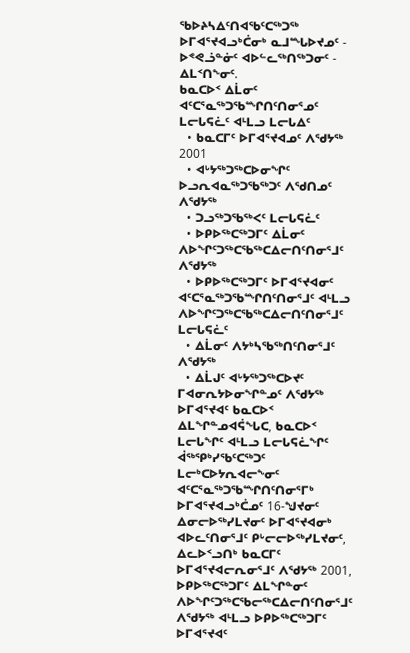ᖃᐅᔨᓴᐃᑦᑎᐊᖃᑦᑕᖅᑐᖅ ᐅᒥᐊᕐᔪᐊᓗᒃᑖᓂᒃ ᓇᒧᙵᐅᔪᓄᑦ - ᐅᕝᕙᓘᓐᓃᑦ ᐊᐅᓪᓚᖅᑎᖅᑐᓂᑦ - ᐃᒪᑉᑎᖕᓂᑦ.
ᑲᓇᑕᐅᑉ ᐃᒫᓂᑦ ᐊᑦᑕᕐᓇᖅᑐᖃᙱᑎᑦᑎᓂᕐᓄᑦ ᒪᓕᒐᕋᓛᑦ ᐊᒻᒪᓗ ᒪᓕᒐᐃᑦ
  • ᑲᓇᑕᒥᑦ ᐅᒥᐊᕐᔪᐊᓄᑦ ᐱᖁᔭᖅ 2001
  • ᐊᒡᔭᖅᑐᖅᑕᐅᓂᖏᑦ ᐅᓗᕆᐊᓇᖅᑐᖃᖅᑐᑦ ᐱᖁᑎᓄᑦ ᐱᖁᔭᖅ
  • ᑐᓗᖅᑐᖃᖅᐸᑦ ᒪᓕᒐᕋᓛᑦ
  • ᐅᑭᐅᖅᑕᖅᑐᒥᑦ ᐃᒫᓂᑦ ᐱᐅᖏᑦᑐᖅᑕᖃᖅᑕᐃᓕᑎᑦᑎᓂᕐᒧᑦ ᐱᖁᔭᖅ
  • ᐅᑭᐅᖅᑕᖅᑐᒥᑦ ᐅᒥᐊᕐᔪᐊᓂᑦ ᐊᑦᑕᕐᓇᖅᑐᖃᙱᑎᑦᑎᓂᕐᒧᑦ ᐊᒻᒪᓗ ᐱᐅᖏᑦᑐᖅᑕᖃᖅᑕᐃᓕᑎᑦᑎᓂᕐᒧᑦ ᒪᓕᒐᕋᓛᑦ
  • ᐃᒫᓂᑦ ᐱᔭᒃᓴᖃᖅᑎᑦᑎᓂᕐᒧᑦ ᐱᖁᔭᖅ
  • ᐃᒫᒍᑦ ᐊᒡᔭᖅᑐᖅᑕᐅᔪᑦ ᒥᐊᓂᕆᔭᐅᓂᖏᓐᓄᑦ ᐱᖁᔭᖅ
ᐅᒥᐊᕐᔪᐊᑦ ᑲᓇᑕᐅᑉ ᐃᒪᖏᓐᓄᐊᕌᖓᑕ, ᑲᓇᑕᐅᑉ ᒪᓕᒐᖏᑦ ᐊᒻᒪᓗ ᒪᓕᒐᕋᓛᖏᑦ ᐋᖅᕿᒃᓯᖃᑦᑕᖅᑐᑦ ᒪᓕᒃᑕᐅᔭᕆᐊᓕᖕᓂᑦ ᐊᑦᑕᕐᓇᖅᑐᖃᙱᑎᑦᑎᓂᕐᒥᒃ ᐅᒥᐊᕐᔪᐊᓗᒃᑖᓄᑦ 16-ᖑᔪᓂᑦ ᐃᓂᓕᐅᖅᓯᒪᔪᓂᑦ ᐅᒥᐊᕐᔪᐊᓂᒃ ᐊᐅᓚᑦᑎᓂᕐᒧᑦ ᑭᒡᓕᓕᐅᖅᓯᒪᔪᓂᑦ, ᐃᓚᐅᑉᓗᑎᒃ ᑲᓇᑕᒥᑦ ᐅᒥᐊᕐᔪᐊᓕᕆᓂᕐᒧᑦ ᐱᖁᔭᖅ 2001, ᐅᑭᐅᖅᑕᖅᑐᒥᑦ ᐃᒪᖏᓐᓂᑦ ᐱᐅᖏᑦᑐᖅᑕᖃᓕᖅᑕᐃᓕᑎᑦᑎᓂᕐᒧᑦ ᐱᖁᔭᖅ ᐊᒻᒪᓗ ᐅᑭᐅᖅᑕᖅᑐᒥᑦ ᐅᒥᐊᕐᔪᐊᑦ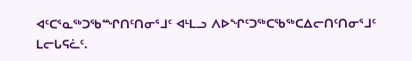ᐊᑦᑕᕐᓇᖅᑐᖃᙱᑎᑦᑎᓂᕐᒧᑦ ᐊᒻᒪᓗ ᐱᐅᖏᑦᑐᖅᑕᖃᖅᑕᐃᓕᑎᑦᑎᓂᕐᒧᑦ ᒪᓕᒐᕋᓛᑦ.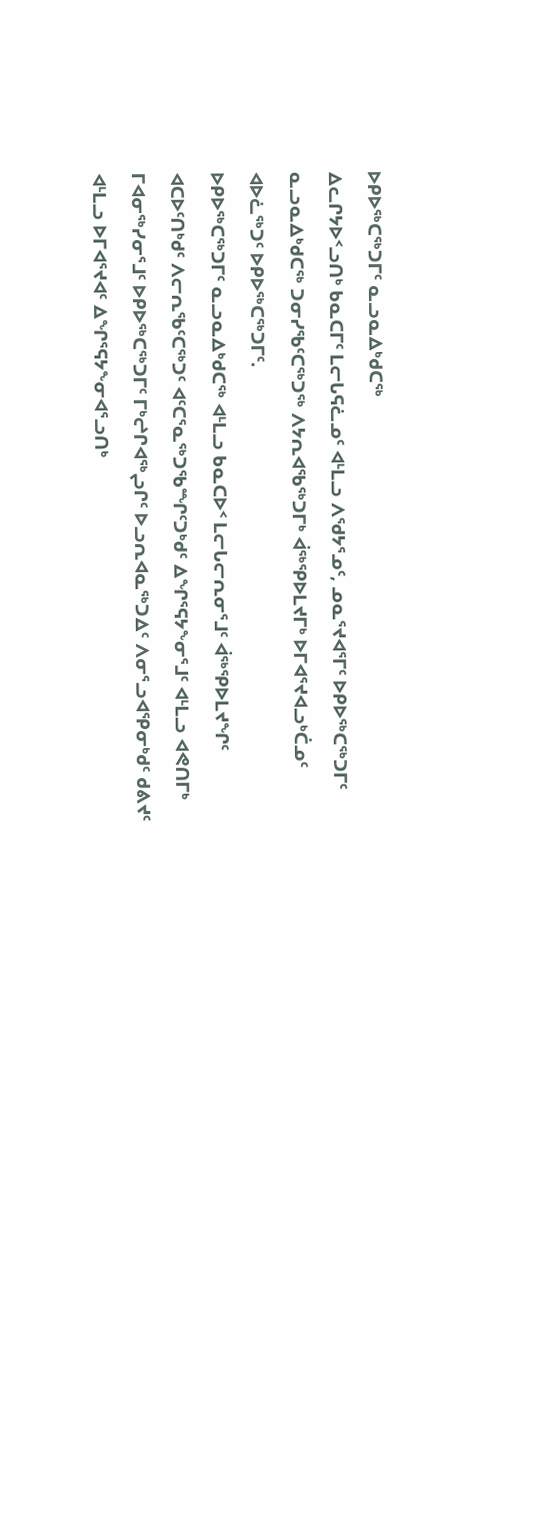ᐅᑭᐅᖅᑕᖅᑐᒥᑦ ᓇᓗᓇᐃᒃᑯᑕᖅ
ᐃᓚᒋᔭᐅᑉᓗᑎᒃ ᑲᓇᑕᒥᑦ ᒪᓕᒐᕋᓛᓄᑦ ᐊᒻᒪᓗ ᐱᖁᔭᕐᓄᑦ, ᓄᓇᕐᔪᐊᕐᒥᑦ ᐅᑭᐅᖅᑕᖅᑐᒥᑦ ᓇᓗᓇᐃᒃᑯᑕᖅ ᑐᓂᓯᖃᑦᑕᖅᑐᖅ ᐱᔭᕆᐊᖃᖅᑐᒥᒃ ᐋᖅᕿᐅᒪᔪᒥᒃ ᐅᒥᐊᕐᔪᐊᓗᒃᑖᓄᑦ ᐊᐅᓛᖅᑐᑦ ᐅᑭᐅᖅᑕᖅᑐᒥᑦ.
ᐅᑭᐅᖅᑕᖅᑐᒥᑦ ᓇᓗᓇᐃᒃᑯᑕᖅ ᐊᒻᒪᓗ ᑲᓇᑕᐅᑉ ᒪᓕᒐᓕᕆᓂᕐᒧᑦ ᐋᖅᕿᐅᒪᔪᖏᑦ ᐊᑕᐅᑦᑎᒃᑯᑦ ᐱᓕᕆᖃᑦᑕᖅᑐᑦ ᐊᑦᑕᕐᓇᖅᑐᖃᙱᑦᑐᒃᑯᑦ ᐃᖏᕐᕋᔭᖕᓂᕐᒧᑦ ᐊᒻᒪᓗ ᐊᕙᑎᒥᒃ ᒥᐊᓂᖅᓯᓂᕐᒧᑦ ᐅᑭᐅᖅᑕᖅᑐᒥᑦ ᒥᒃᖠᒋᐊᖅᖢᒋᑦ ᐅᓗᕆᐊᓇᖅᑐᐃᑦ ᐱᓂᕐᓗᐊᕿᓂᒃᑯᑦ ᑯᕕᔪᑦ ᐊᒻᒪᓗ ᐅᒥᐊᕐᔪᐊᑦ ᐃᖏᕐᕋᔭᖕᓂᐊᕐᓗᑎᒃ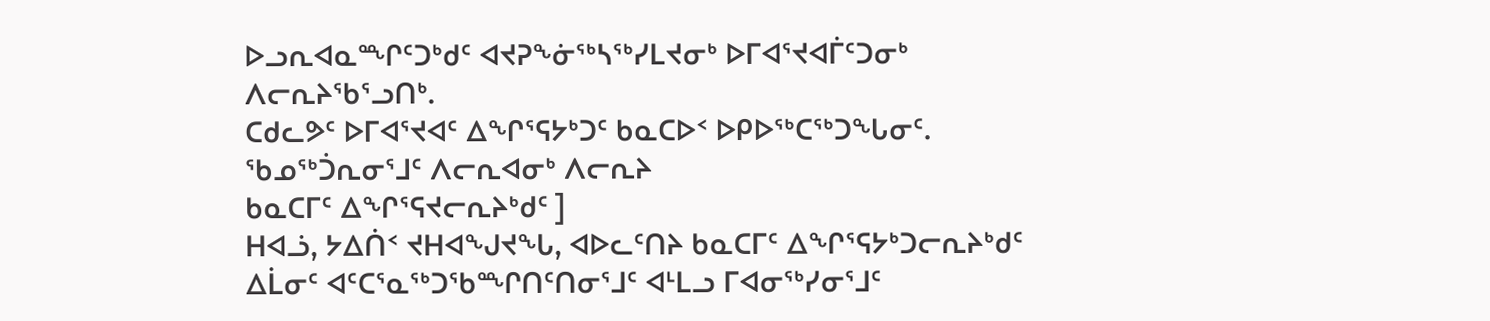ᐅᓗᕆᐊᓇᙱᑦᑐᒃᑯᑦ ᐊᔪᕈᖕᓃᖅᓴᖅᓯᒪᔪᓂᒃ ᐅᒥᐊᕐᔪᐊᒦᑦᑐᓂᒃ ᐱᓕᕆᔨᖃᕐᓗᑎᒃ.
ᑕᑯᓚᕗᑦ ᐅᒥᐊᕐᔪᐊᑦ ᐃᖏᕐᕋᔭᒃᑐᑦ ᑲᓇᑕᐅᑉ ᐅᑭᐅᖅᑕᖅᑐᖓᓂᑦ.
ᖃᓄᖅᑑᕆᓂᕐᒧᑦ ᐱᓕᕆᐊᓂᒃ ᐱᓕᕆᔨ
ᑲᓇᑕᒥᑦ ᐃᖏᕐᕋᔪᓕᕆᔨᒃᑯᑦ ]
ᕼᐊᓘ, ᔭᐃᑏᑉ ᔪᕼᐊᖑᔪᖓ, ᐊᐅᓚᑦᑎᔨ ᑲᓇᑕᒥᑦ ᐃᖏᕐᕋᔭᒃᑐᓕᕆᔨᒃᑯᑦ ᐃᒫᓂᑦ ᐊᑦᑕᕐᓇᖅᑐᖃᙱᑎᑦᑎᓂᕐᒧᑦ ᐊᒻᒪᓗ ᒥᐊᓂᖅᓯᓂᕐᒧᑦ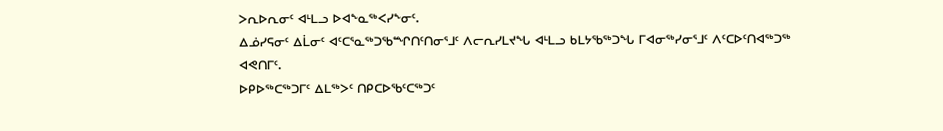ᐳᕆᐅᕆᓂᑦ ᐊᒻᒪᓗ ᐅᐊᖕᓇᖅᐸᓯᖕᓂᑦ.
ᐃᓅᓯᕋᓂᑦ ᐃᒫᓂᑦ ᐊᑦᑕᕐᓇᖅᑐᖃᙱᑎᑦᑎᓂᕐᒧᑦ ᐱᓕᕆᓯᒪᔪᖓ ᐊᒻᒪᓗ ᑲᒪᔭᖃᖅᑐᖓ ᒥᐊᓂᖅᓯᓂᕐᒧᑦ ᐱᑦᑕᐅᑦᑎᐊᖅᑐᖅ ᐊᕙᑎᒥᑦ.
ᐅᑭᐅᖅᑕᖅᑐᒥᑦ ᐃᒪᖅᐳᑦ ᑎᑭᑕᐅᖃᑦᑕᖅᑐᑦ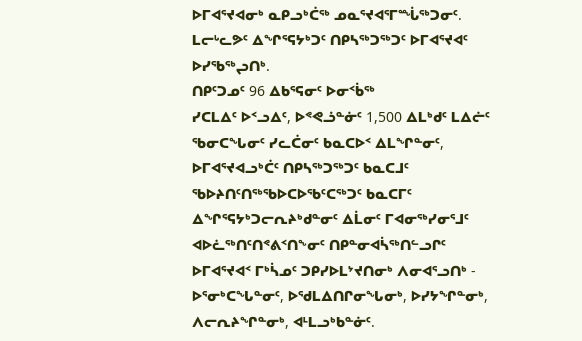ᐅᒥᐊᕐᔪᐊᓂᒃ ᓇᑭᓗᒃᑖᖅ ᓄᓇᕐᔪᐊᕐᒥᙶᖅᑐᓂᑦ.
ᒪᓕᒡᓚᕗᑦ ᐃᖏᕐᕋᔭᒃᑐᑦ ᑎᑭᓴᖅᑐᖅᑐᑦ ᐅᒥᐊᕐᔪᐊᑦ ᐅᓯᖃᖅᖢᑎᒃ.
ᑎᑭᑦᑐᓄᑦ 96 ᐃᑲᕐᕋᓂᑦ ᐅᓂᑉᑳᖅ
ᓯᑕᒪᐃᑦ ᐅᑉᓗᐃᑦ, ᐅᕝᕙᓘᓐᓃᑦ 1,500 ᐃᒪᒃᑯᑦ ᒪᐃᓖᑦ ᖃᓂᑕᖓᓂᑦ ᓯᓚᑖᓂᑦ ᑲᓇᑕᐅᑉ ᐃᒪᖏᓐᓂᑦ, ᐅᒥᐊᕐᔪᐊᓗᒃᑖᑦ ᑎᑭᓴᖅᑐᖅᑐᑦ ᑲᓇᑕᒧᑦ ᖃᐅᔨᑎᑦᑎᖅᖃᐅᑕᐅᖃᑦᑕᖅᑐᑦ ᑲᓇᑕᒥᑦ ᐃᖏᕐᕋᔭᒃᑐᓕᕆᔨᒃᑯᓐᓂᑦ ᐃᒫᓂᑦ ᒥᐊᓂᖅᓯᓂᕐᒧᑦ ᐊᐅᓛᖅᑎᑦᑎᕝᕕᑉᑎᖕᓂᑦ ᑎᑭᓐᓂᐊᓵᖅᑎᓪᓗᒋᑦ ᐅᒥᐊᕐᔪᐊᑉ ᒥᒃᓵᓄᑦ ᑐᑭᓯᐅᒪᔾᔪᑎᓂᒃ ᐱᓂᐊᕐᓗᑎᒃ - ᐅᕐᓂᒃᑕᖓᓐᓂᑦ, ᐅᖁᒪᐃᑎᒋᓂᖓᓂᒃ, ᐅᓯᔭᖏᓐᓂᒃ, ᐱᓕᕆᔨᖏᓐᓂᒃ, ᐊᒻᒪᓗᒃᑲᓐᓃᑦ.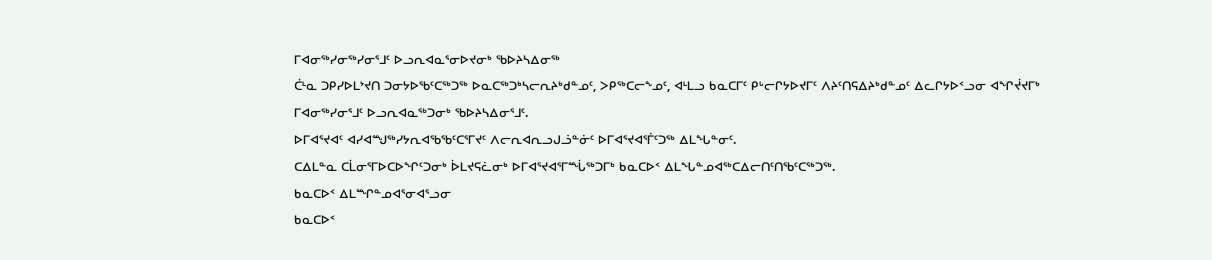ᒥᐊᓂᖅᓯᓂᖅᓯᓂᕐᒧᑦ ᐅᓗᕆᐊᓇᕐᓂᐅᔪᓂᒃ ᖃᐅᔨᓴᐃᓂᖅ
ᑖᒻᓇ ᑐᑭᓯᐅᒪᔾᔪᑎ ᑐᓂᔭᐅᖃᑦᑕᖅᑐᖅ ᐅᓇᑕᖅᑐᒃᓴᓕᕆᔨᒃᑯᓐᓄᑦ, ᐳᑭᖅᑕᓕᖕᓄᑦ, ᐊᒻᒪᓗ ᑲᓇᑕᒥᑦ ᑭᒡᓕᒋᔭᐅᔪᒥᑦ ᐱᔨᑦᑎᕋᐃᔨᒃᑯᓐᓄᑦ ᐃᓚᒋᔭᐅᑉᓗᓂ ᐊᖏᔫᔪᒥᒃ ᒥᐊᓂᖅᓯᓂᕐᒧᑦ ᐅᓗᕆᐊᓇᖅᑐᓂᒃ ᖃᐅᔨᓴᐃᓂᕐᒧᑦ.
ᐅᒥᐊᕐᔪᐊᑦ ᐊᓯᐊᙳᖅᓯᔭᕆᐊᖃᖃᑦᑕᕐᒥᔪᑦ ᐱᓕᕆᐊᕆᓗᒍᓘᓐᓃᑦ ᐅᒥᐊᕐᔪᐊᕐᒦᑦᑐᖅ ᐃᒪᖓᓐᓂᑦ.
ᑕᐃᒪᓐᓇ ᑕᒫᓂᕐᒥᐅᑕᐅᖏᑦᑐᓂᒃ ᐆᒪᔪᕋᓛᓂᒃ ᐅᒥᐊᕐᔪᐊᕐᒥᙶᖅᑐᒥᒃ ᑲᓇᑕᐅᑉ ᐃᒪᖓᓐᓄᐊᖅᑕᐃᓕᑎᑦᑎᖃᑦᑕᖅᑐᖅ.
ᑲᓇᑕᐅᑉ ᐃᒪᙱᓐᓄᐊᕐᓂᐊᕐᓗᓂ
ᑲᓇᑕᐅᑉ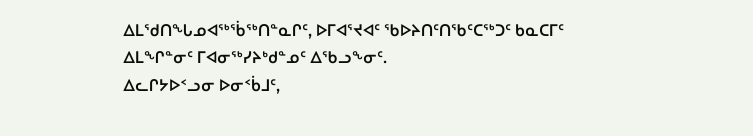ᐃᒪᖁᑎᖓᓄᐊᖅᖄᖅᑎᓐᓇᒋᑦ, ᐅᒥᐊᕐᔪᐊᑦ ᖃᐅᔨᑎᑦᑎᖃᑦᑕᖅᑐᑦ ᑲᓇᑕᒥᑦ ᐃᒪᖏᓐᓂᑦ ᒥᐊᓂᖅᓯᔨᒃᑯᓐᓄᑦ ᐃᖃᓗᖕᓂᑦ.
ᐃᓚᒋᔭᐅᑉᓗᓂ ᐅᓂᑉᑳᒧᑦ,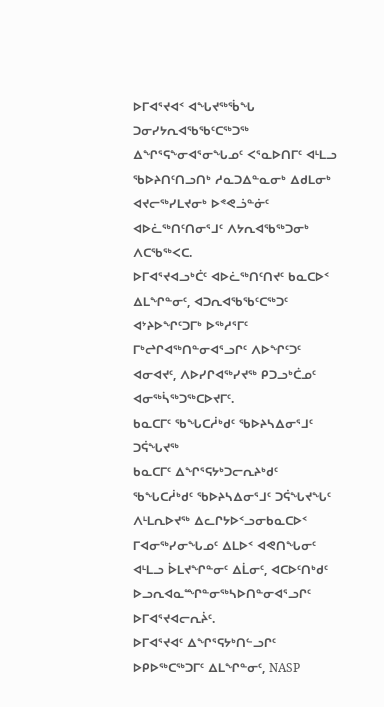ᐅᒥᐊᕐᔪᐊᑉ ᐊᖓᔪᖅᖄᖓ ᑐᓂᓯᔭᕆᐊᖃᖃᑦᑕᖅᑐᖅ ᐃᖏᕐᕋᖕᓂᐊᕐᓂᖓᓄᑦ ᐸᕐᓇᐅᑎᒥᑦ ᐊᒻᒪᓗ ᖃᐅᔨᑎᑦᑎᓗᑎᒃ ᓱᓇᑐᐃᓐᓇᓂᒃ ᐃᑯᒪᓂᒃ ᐊᔪᓕᖅᓯᒪᔪᓂᒃ ᐅᕝᕙᓘᓐᓃᑦ ᐊᐅᓛᖅᑎᑦᑎᓂᕐᒧᑦ ᐱᔭᕆᐊᖃᖅᑐᓂᒃ ᐱᑕᖃᖅᐸᑕ.
ᐅᒥᐊᕐᔪᐊᓗᒃᑖᑦ ᐊᐅᓛᖅᑎᑦᑎᔪᑦ ᑲᓇᑕᐅᑉ ᐃᒪᖏᓐᓂᑦ, ᐊᑐᕆᐊᖃᖃᑦᑕᖅᑐᑦ ᐊᔾᔨᐅᖏᑦᑐᒥᒃ ᐅᖅᓱᕐᒥᑦ ᒥᒃᖠᒋᐊᖅᑎᓐᓂᐊᕐᓗᒋᑦ ᐱᐅᖏᑦᑐᑦ ᐊᓂᐊᔪᑦ, ᐱᐅᓯᒋᐊᖅᓯᔪᖅ ᑭᑐᓗᒃᑖᓄᑦ ᐊᓂᖅᓵᖅᑐᖅᑕᐅᔪᒥᑦ.
ᑲᓇᑕᒥᑦ ᖃᖓᑕᓲᒃᑯᑦ ᖃᐅᔨᓴᐃᓂᕐᒧᑦ ᑐᕌᖓᔪᖅ
ᑲᓇᑕᒥᑦ ᐃᖏᕐᕋᔭᒃᑐᓕᕆᔨᒃᑯᑦ ᖃᖓᑕᓲᒃᑯᑦ ᖃᐅᔨᓴᐃᓂᕐᒧᑦ ᑐᕌᖓᔪᖓᑦ ᐱᒻᒪᕆᐅᔪᖅ ᐃᓚᒋᔭᐅᑉᓗᓂᑲᓇᑕᐅᑉ ᒥᐊᓂᖅᓯᓂᖓᓄᑦ ᐃᒪᐅᑉ ᐊᕙᑎᖓᓂᑦ ᐊᒻᒪᓗ ᐆᒪᔪᖏᓐᓂᑦ ᐃᒫᓂᑦ, ᐊᑕᐅᑦᑎᒃᑯᑦ ᐅᓗᕆᐊᓇᙱᓐᓂᖅᓴᐅᑎᓐᓂᐊᕐᓗᒋᑦ ᐅᒥᐊᕐᔪᐊᓕᕆᔩᑦ.
ᐅᒥᐊᕐᔪᐊᑦ ᐃᖏᕐᕋᔭᒃᑎᓪᓗᒋᑦ ᐅᑭᐅᖅᑕᖅᑐᒥᑦ ᐃᒪᖏᓐᓂᑦ, NASP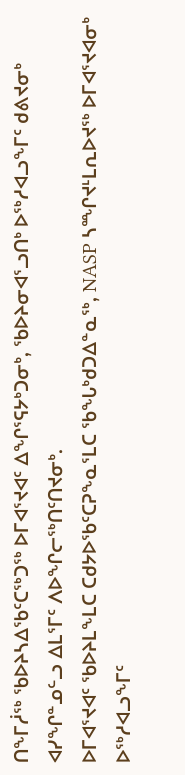ᑎᖕᒥᓲᖅ ᖃᐅᔨᓴᐃᖃᑦᑕᖅᑐᖅ ᐅᒥᐊᕐᔪᐊᑦ ᐃᖏᕐᕋᔭᒃᑐᓂᒃ, ᖃᐅᔨᓂᐊᕐᓗᑎᒃ ᐅᖅᓱᐊᓗᖕᒥᑦ ᑯᕕᔪᓂᒃ ᐊᓯᖏᓐᓄᓪᓗ ᐃᒪᕐᒥᑦ ᐱᐅᖏᓕᖅᑎᑦᑎᔪᓂᒃ.
ᐅᒥᐊᕐᔪᐊᑦ ᖃᐅᔨᒪᖕᒪᑕ ᑕᑯᔭᐅᖃᑦᑕᕈᖕᓇᕐᒪᑕ ᖃᖓᒃᑯᑐᐃᓐᓇᖅ, NASP ᓴᙱᔪᒻᒪᕆᐅᔪᖅ ᐅᒥᐊᕐᔪᐊᓂᒃ ᐅᖅᓱᐊᓗᖕᒥᑦ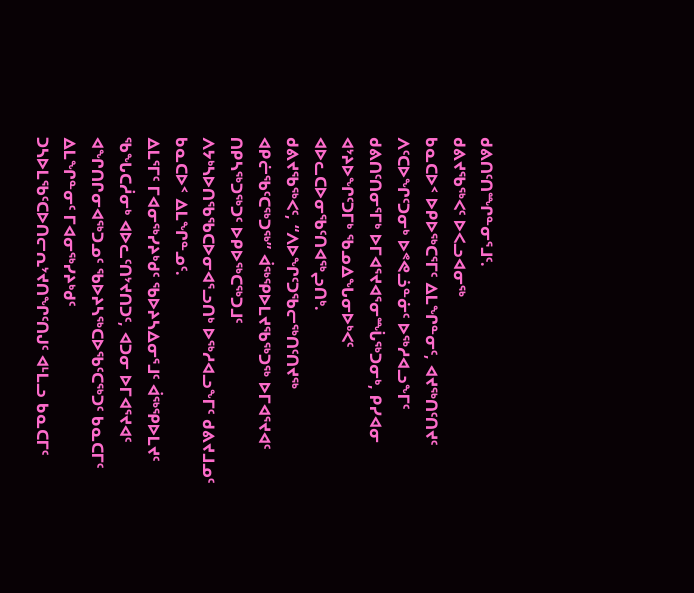ᑯᕕᑎᑦᑎᙱᓐᓂᕐᒧᑦ.
ᑯᕕᔪᖃᖅᐸᑦ ᐅᐸᓗᐊᓂᖅ
ᑲᓇᑕᐅᑉ ᐅᑭᐅᖅᑕᕐᒥᑦ ᐃᒪᖏᓐᓂᑦ, ᐊᔪᖅᑎᑦᑎᔪᑦ ᐱᑦᑕᐅᖏᑦᑐᓂᒃ ᐅᕝᕙᓘᓐᓃᑦ ᐅᖅᓱᐊᓗᖕᒥᑦ ᑯᕕᑎᑦᑎᓂᕐᒥᒃ ᐅᒥᐊᕐᔪᐊᕐᓂᙶᖅᑐᓂᒃ, ᑭᓯᐊᓂ ᐊᔾᔨᐅᖏᑦᑐᒥᒃ ᖃᓄᐃᖓᓂᐅᒃᐸᑦ ᐊᐅᓚᑕᐅᓂᖃᑦᑎᐊᖅᖢᑎᒃ.
ᑯᕕᔪᖃᖅᐸᑦ, “ᐱᐅᖏᑦᑐᖃᓕᖅᑎᑦᑎᔪᖅ ᐊᑭᓖᖃᑦᑕᖅᑐᖅ” ᐋᖅᕿᐅᒪᔪᖃᖅᑐᖅ ᐅᒥᐊᕐᔪᐊᑦ ᑎᑭᓴᖅᑐᖅᑐᑦ ᐅᑭᐅᖅᑕᖅᑐᒧᑦ ᐱᔭᒃᓴᐅᑎᖃᖃᑕᐅᓂᐊᕐᓗᑎᒃ ᐅᖅᓱᐊᓗᖕᒥᑦ ᑯᕕᔪᒧᓄᑦ ᑲᓇᑕᐅᑉ ᐃᒪᖏᓐᓄᑦ.
ᐃᒪᕐᒥᑦ ᒥᐊᓂᖅᓯᔨᒃᑯᑦ ᖃᐅᔨᓴᐃᓂᕐᒧᑦ ᐋᖅᕿᐅᒪᔪᑦ
ᖃᖓᑕᓲᓂᒃ ᐊᐅᓚᑦᑎᔾᔪᑎᑐᑦ, ᐊᑐᓂ ᐅᒥᐊᕐᔪᐊᑦ ᐊᖏᑎᒋᓂᐊᖅᑐᓄᑦ ᖃᐅᔨᓴᖅᑕᐅᖃᑦᑕᖅᑐᑦ ᑲᓇᑕᒥᑦ ᐃᒪᖏᓐᓂᑦ ᒥᐊᓂᖅᓯᔨᒃᑯᑦ ᑐᓴᐅᒪᖃᑦᑕᐅᑎᓕᕆᔾᔪᑎᖏᑦᑎᒍᑦ ᐊᒻᒪᓗ ᑲᓇᑕᒥᑦ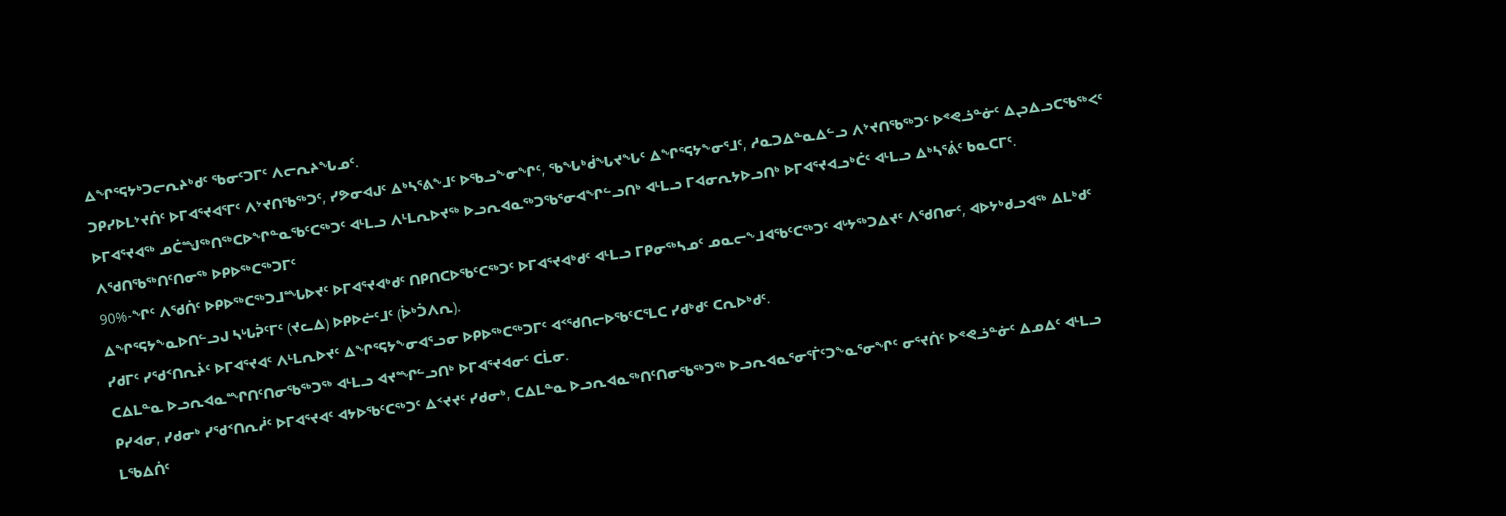ᐃᖏᕐᕋᔭᒃᑐᓕᕆᔨᒃᑯᑦ ᖃᓂᑦᑐᒥᑦ ᐱᓕᕆᔨᖓᓄᑦ.
ᑐᑭᓯᐅᒪᔾᔪᑏᑦ ᐅᒥᐊᕐᔪᐊᕐᒥᑦ ᐱᔾᔪᑎᖃᖅᑐᑦ, ᓯᕗᓂᐊᒍᑦ ᐃᒃᓴᕐᕕᖕᒧᑦ ᐅᖃᓗᖕᓂᖏᑦ, ᖃᖓᒃᑰᖓᔪᖓᑦ ᐃᖏᕐᕋᔭᖕᓂᕐᒧᑦ, ᓱᓇᑐᐃᓐᓇᐃᓪᓗ ᐱᔾᔪᑎᖃᖅᑐᑦ ᐅᕝᕙᓘᓐᓃᑦ ᐃᖢᐃᓗᑕᖃᖅᐸᑦ ᐅᒥᐊᕐᔪᐊᖅ ᓄᑖᙳᖅᑎᖅᑕᐅᖏᓐᓇᖃᑦᑕᖅᑐᑦ ᐊᒻᒪᓗ ᐱᒻᒪᕆᐅᔪᖅ ᐅᓗᕆᐊᓇᖅᑐᖃᕐᓂᐊᖏᓪᓗᑎᒃ ᐊᒻᒪᓗ ᒥᐊᓂᕆᔭᐅᓗᑎᒃ ᐅᒥᐊᕐᔪᐊᓗᒃᑖᑦ ᐊᒻᒪᓗ ᐃᒃᓴᕐᕖᑦ ᑲᓇᑕᒥᑦ.
ᐱᖁᑎᖃᖅᑎᑦᑎᓂᖅ ᐅᑭᐅᖅᑕᖅᑐᒥᑦ
90%-ᖏᑦ ᐱᖁᑏᑦ ᐅᑭᐅᖅᑕᖅᑐᒧᙵᐅᔪᑦ ᐅᒥᐊᕐᔪᐊᒃᑯᑦ ᑎᑭᑎᑕᐅᖃᑦᑕᖅᑐᑦ ᐅᒥᐊᕐᔪᐊᒃᑯᑦ ᐊᒻᒪᓗ ᒥᑭᓂᖅᓴᓄᑦ ᓄᓇᓕᖕᒧᐊᖃᑦᑕᖅᑐᑦ ᐊᒡᔭᖅᑐᐃᔪᑦ ᐱᖁᑎᓂᑦ, ᐊᐅᔭᒃᑯᓗᐊᖅ ᐃᒪᒃᑯᑦ ᐃᖏᕐᕋᔭᖕᓇᐅᑎᓪᓗᒍ ᓴᒡᒐᕉᑦᒥᑦ (ᔪᓚᐃ) ᐅᑭᐅᓖᑦᒧᑦ (ᐆᒃᑑᐱᕆ).
ᓯᑯᒥᑦ ᓯᖁᑉᑎᕆᔩᑦ ᐅᒥᐊᕐᔪᐊᑦ ᐱᒻᒪᕆᐅᔪᑦ ᐃᖏᕐᕋᔭᖕᓂᐊᕐᓗᓂ ᐅᑭᐅᖅᑕᖅᑐᒥᑦ ᐊᑉᖁᑎᓕᐅᖃᑦᑕᕐᒪᑕ ᓯᑯᒃᑯᑦ ᑕᕆᐅᒃᑯᑦ.
ᑕᐃᒪᓐᓇ ᐅᓗᕆᐊᓇᙱᑎᑦᑎᓂᖃᖅᑐᖅ ᐊᒻᒪᓗ ᐊᔪᙱᓪᓗᑎᒃ ᐅᒥᐊᕐᔪᐊᓂᑦ ᑕᒫᓂ.
ᑭᓯᐊᓂ, ᓯᑯᓂᒃ ᓯᖁᑉᑎᕆᓲᑦ ᐅᒥᐊᕐᔪᐊᑦ ᐊᔭᐅᖃᑦᑕᖅᑐᑦ ᐃᑉᔪᔪᑦ ᓯᑯᓂᒃ, ᑕᐃᒪᓐᓇ ᐅᓗᕆᐊᓇᖅᑎᑦᑎᓂᖃᖅᑐᖅ ᐅᓗᕆᐊᓇᕐᓂᕐᒦᑦᑐᖕᓇᕐᓂᖏᑦ ᓂᕐᔪᑏᑦ ᐅᕝᕙᓘᓐᓃᑦ ᐃᓄᐃᑦ ᐊᒻᒪᓗ ᒪᖃᐃᑏᑦ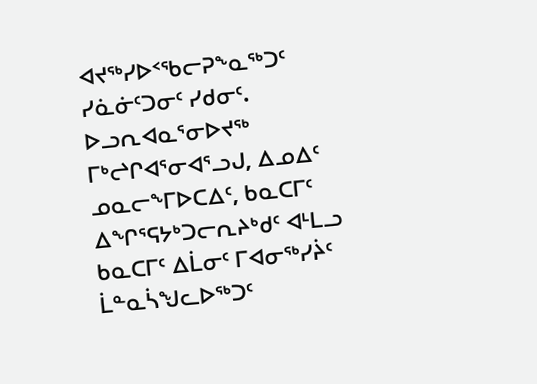ᐊᔪᖅᓯᐅᑉᖃᓕᕈᖕᓇᖅᑐᑦ ᓯᓈᓃᑦᑐᓂᑦ ᓯᑯᓂᑦ.
ᐅᓗᕆᐊᓇᕐᓂᐅᔪᖅ ᒥᒃᖠᒋᐊᕐᓂᐊᕐᓗᒍ, ᐃᓄᐃᑦ ᓄᓇᓕᖕᒥᐅᑕᐃᑦ, ᑲᓇᑕᒥᑦ ᐃᖏᕐᕋᔭᒃᑐᓕᕆᔨᒃᑯᑦ ᐊᒻᒪᓗ ᑲᓇᑕᒥᑦ ᐃᒫᓂᑦ ᒥᐊᓂᖅᓯᔩᑦ ᒫᓐᓇᓵᖑᓚᐅᖅᑐᑦ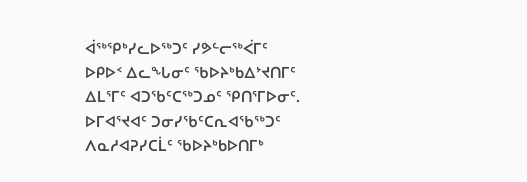ᐋᖅᕿᒃᓯᓚᐅᖅᑐᑦ ᓯᕗᓪᓕᖅᐹᒥᑦ ᐅᑭᐅᑉ ᐃᓚᖓᓂᑦ ᖃᐅᔨᒃᑲᐃᔾᔪᑎᒥᑦ ᐃᒪᕐᒥᑦ ᐊᑐᖃᑦᑕᖅᑐᓄᑦ ᕿᑎᕐᒥᐅᓂᑦ.
ᐅᒥᐊᕐᔪᐊᑦ ᑐᓂᓯᖃᑦᑕᕆᐊᖃᖅᑐᑦ ᐱᓇᓱᐊᕈᓯᑕᒫᑦ ᖃᐅᔨᒃᑲᐅᑎᒥᒃ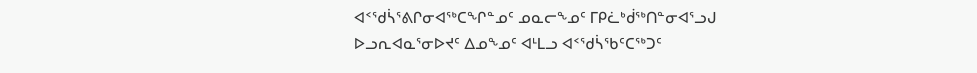ᐊᑉᖁᓵᕐᕕᒋᓂᐊᖅᑕᖏᓐᓄᑦ ᓄᓇᓕᖕᓄᑦ ᒥᑭᓛᒃᑰᖅᑎᓐᓂᐊᕐᓗᒍ ᐅᓗᕆᐊᓇᕐᓂᐅᔪᑦ ᐃᓄᖕᓄᑦ ᐊᒻᒪᓗ ᐊᑉᖁᓵᖃᑦᑕᖅᑐᑦ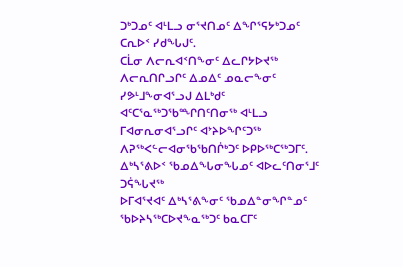ᑐᒃᑐᓄᑦ ᐊᒻᒪᓗ ᓂᕐᔪᑎᓄᑦ ᐃᖏᕐᕋᔭᒃᑐᓄᑦ ᑕᕆᐅᑉ ᓯᑯᖓᒍᑦ.
ᑕᒫᓂ ᐱᓕᕆᐊᑉᑎᖕᓂᑦ ᐃᓚᒋᔭᐅᔪᖅ ᐱᓕᕆᑎᒋᓗᒋᑦ ᐃᓄᐃᑦ ᓄᓇᓕᖕᓂᑦ ᓯᕗᒻᒧᖕᓂᐊᕐᓗᒍ ᐃᒪᒃᑯᑦ ᐊᑦᑕᕐᓇᖅᑐᖃᙱᑎᑦᑎᓂᖅ ᐊᒻᒪᓗ ᒥᐊᓂᕆᓂᐊᕐᓗᒋᑦ ᐊᔾᔨᐅᖏᑦᑐᖅ ᐱᕈᖅᐸᓪᓕᐊᓂᖃᖃᑎᒌᒃᑐᑦ ᐅᑭᐅᖅᑕᖅᑐᒥᑦ.
ᐃᒃᓴᕐᕕᐅᑉ ᖃᓄᐃᖓᓂᖓᓄᑦ ᐊᐅᓚᑦᑎᓂᕐᒧᑦ ᑐᕌᖓᔪᖅ
ᐅᒥᐊᕐᔪᐊᑦ ᐃᒃᓴᕐᕕᖕᓂᑦ ᖃᓄᐃᓐᓂᖏᓐᓄᑦ ᖃᐅᔨᓴᖅᑕᐅᔪᖕᓇᖅᑐᑦ ᑲᓇᑕᒥᑦ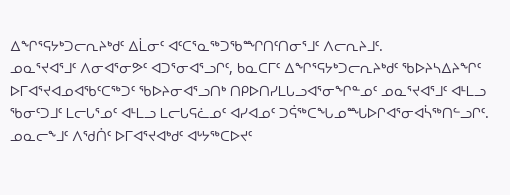ᐃᖏᕐᕋᔭᒃᑐᓕᕆᔨᒃᑯᑦ ᐃᒫᓂᑦ ᐊᑦᑕᕐᓇᖅᑐᖃᙱᑎᑦᑎᓂᕐᒧᑦ ᐱᓕᕆᔨᒧᑦ.
ᓄᓇᕐᔪᐊᕐᒧᑦ ᐱᓂᐊᕐᓂᕗᑦ ᐊᑐᕐᓂᐊᕐᓗᒋᑦ, ᑲᓇᑕᒥᑦ ᐃᖏᕐᕋᔭᒃᑐᓕᕆᔨᒃᑯᑦ ᖃᐅᔨᓴᐃᔨᖏᑦ ᐅᒥᐊᕐᔪᐊᓄᐊᖃᑦᑕᖅᑐᑦ ᖃᐅᔨᓂᐊᕐᓗᑎᒃ ᑎᑭᐅᑎᓯᒪᒐᓗᐊᕐᓂᖏᓐᓄᑦ ᓄᓇᕐᔪᐊᕐᒧᑦ ᐊᒻᒪᓗ ᖃᓂᑦᑐᒧᑦ ᒪᓕᒐᕐᓄᑦ ᐊᒻᒪᓗ ᒪᓕᒐᕋᓛᓄᑦ ᐊᓯᐊᓄᑦ ᑐᕌᖅᑕᖓᓄᙵᐅᒋᐊᕐᓂᐊᓵᖅᑎᓪᓗᒋᑦ.
ᓄᓇᓕᖕᒧᑦ ᐱᖁᑏᑦ ᐅᒥᐊᕐᔪᐊᒃᑯᑦ ᐊᒡᔭᖅᑕᐅᔪᑦ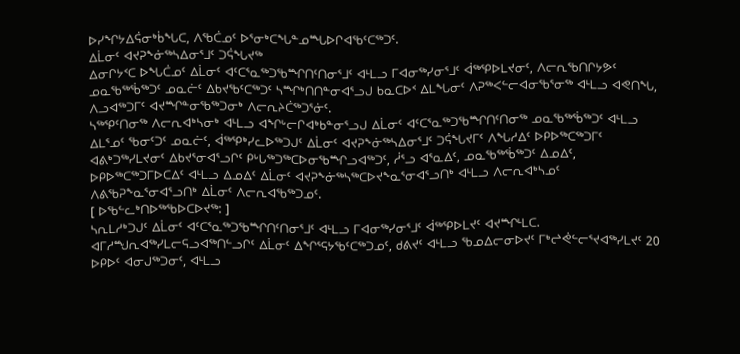ᐅᓯᖏᔭᐃᕌᓂᒃᑳᖓᑕ, ᐱᖃᑖᓄᑦ ᐅᕐᓂᒃᑕᖓᓐᓄᙵᐅᒋᐊᖃᑦᑕᖅᑐᑦ.
ᐃᒫᓂᑦ ᐊᔪᕈᖕᓃᖅᓴᐃᓂᕐᒧᑦ ᑐᕌᖓᔪᖅ
ᐃᓂᒋᔭᑉᑕ ᐅᖓᑖᓄᑦ ᐃᒫᓂᑦ ᐊᑦᑕᕐᓇᖅᑐᖃᙱᑎᑦᑎᓂᕐᒧᑦ ᐊᒻᒪᓗ ᒥᐊᓂᖅᓯᓂᕐᒧᑦ ᐋᖅᕿᐅᒪᔪᓂᑦ, ᐱᓕᕆᖃᑎᒋᔭᕗᑦ ᓄᓇᖃᖅᖄᖅᑐᑦ ᓄᓇᓖᑦ ᐃᑲᔪᖃᑦᑕᖅᑐᑦ ᓴᙱᒃᑎᑎᓐᓂᐊᕐᓗᒍ ᑲᓇᑕᐅᑉ ᐃᒪᖓᓂᑦ ᐱᕈᖅᐸᓪᓕᐊᓂᖃᕐᓂᖅ ᐊᒻᒪᓗ ᐊᕙᑎᖓ, ᐱᓗᐊᖅᑐᒥᑦ ᐊᔪᙱᓐᓂᖃᖅᑐᓂᒃ ᐱᓕᕆᔨᑖᖅᑐᕐᓃᑦ.
ᓴᖅᕿᑦᑎᓂᖅ ᐱᓕᕆᐊᒃᓴᓂᒃ ᐊᒻᒪᓗ ᐊᖏᒡᓕᒋᐊᒃᑲᓐᓂᕐᓗᒍ ᐃᒫᓂᑦ ᐊᑦᑕᕐᓇᖅᑐᖃᙱᑎᑦᑎᓂᖅ ᓄᓇᖃᖅᖄᖅᑐᑦ ᐊᒻᒪᓗ ᐃᒪᕐᓄᑦ ᖃᓂᑦᑐᑦ ᓄᓇᓖᑦ, ᐋᖅᕿᒃᓯᓚᐅᖅᑐᒍᑦ ᐃᒫᓂᑦ ᐊᔪᕈᖕᓃᖅᓴᐃᓂᕐᒧᑦ ᑐᕌᖓᔪᒥᑦ ᐱᖓᓱᐃᑦ ᐅᑭᐅᖅᑕᖅᑐᒥᑦ ᐊᕕᒃᑐᖅᓯᒪᔪᓂᑦ ᐃᑲᔪᕐᓂᐊᕐᓗᒋᑦ ᑭᒡᒐᖅᑐᖅᑕᐅᓂᖃᙱᓗᐊᖅᑐᑦ, ᓲᕐᓗ ᐊᕐᓇᐃᑦ, ᓄᓇᖃᖅᖄᖅᑐᑦ ᐃᓄᐃᑦ, ᐅᑭᐅᖅᑕᖅᑐᒥᐅᑕᐃᑦ ᐊᒻᒪᓗ ᐃᓄᐃᑦ ᐃᒫᓂᑦ ᐊᔪᕈᖕᓃᖅᓴᖅᑕᐅᔪᖕᓇᕐᓂᐊᕐᓗᑎᒃ ᐊᒻᒪᓗ ᐱᓕᕆᐊᒃᓴᓄᑦ ᐱᕕᖃᕈᖕᓇᕐᓂᐊᕐᓗᑎᒃ ᐃᒫᓂᑦ ᐱᓕᕆᐊᖃᖅᑐᓄᑦ.
[ ᐅᖃᓪᓚᒃᑎᐅᖅᖃᐅᑕᐅᔪᖅ: ]
ᓴᕆᒪᓱᒃᑐᒍᑦ ᐃᒫᓂᑦ ᐊᑦᑕᕐᓇᖅᑐᖃᙱᑎᑦᑎᓂᕐᒧᑦ ᐊᒻᒪᓗ ᒥᐊᓂᖅᓯᓂᕐᒧᑦ ᐋᖅᕿᐅᒪᔪᑦ ᐊᔪᙱᒻᒪᑕ. ᐊᒥᓱᙳᕆᐊᖅᓯᒪᓕᕋᓗᐊᖅᑎᓪᓗᒋᑦ ᐃᒫᓂᑦ ᐃᖏᕐᕋᔭᖃᑦᑕᖅᑐᓄᑦ, ᑯᕕᔪᑦ ᐊᒻᒪᓗ ᖃᓄᐃᓕᓂᐅᔪᑦ ᒥᒃᖠᕚᓪᓕᕐᔪᐊᖅᓯᒪᔪᑦ 20 ᐅᑭᐅᑦ ᐊᓂᒍᖅᑐᓂᑦ, ᐊᒻᒪᓗ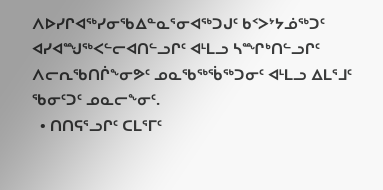ᐱᐅᓯᒋᐊᖅᓯᓂᖃᐃᓐᓇᕐᓂᐊᖅᑐᒍᑦ ᑲᑉᐳᔾᔭᓅᖅᑐᑦ ᐊᓯᐊᙳᖅᐸᓪᓕᐊᑎᓪᓗᒋᑦ ᐊᒻᒪᓗ ᓴᙱᒃᑎᓪᓗᒋᑦ ᐱᓕᕆᖃᑎᒌᖕᓂᕗᑦ ᓄᓇᖃᖅᖄᖅᑐᓂᑦ ᐊᒻᒪᓗ ᐃᒪᕐᒧᑦ ᖃᓂᑦᑐᑦ ᓄᓇᓕᖕᓂᑦ.
  • ᑎᑎᕋᕐᓗᒋᑦ ᑕᒪᕐᒥᑦ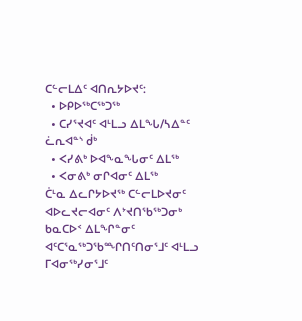ᑕᓪᓕᒪᐃᑦ ᐊᑎᕆᔭᐅᔪᑦ:
  • ᐅᑭᐅᖅᑕᖅᑐᖅ
  • ᑕᓯᕐᔪᐊᑦ ᐊᒻᒪᓗ ᐃᒪᖓ/ᓴᐃᓐᑦ ᓛᕆᐊᓐᔅ ᑰᒃ
  • ᐸᓯᕕᒃ ᐅᐊᖕᓇᖓᓂᑦ ᐃᒪᖅ
  • ᐸᓂᕕᒃ ᓂᒋᐊᓂᑦ ᐃᒪᖅ
ᑖᒻᓇ ᐃᓚᒋᔭᐅᔪᖅ ᑕᓪᓕᒪᐅᔪᓂᑦ ᐊᐅᓚᔪᓕᐊᓂᑦ ᐱᔾᔪᑎᖃᖅᑐᓂᒃ ᑲᓇᑕᐅᑉ ᐃᒪᖏᓐᓂᑦ ᐊᑦᑕᕐᓇᖅᑐᖃᙱᑎᑦᑎᓂᕐᒧᑦ ᐊᒻᒪᓗ ᒥᐊᓂᖅᓯᓂᕐᒧᑦ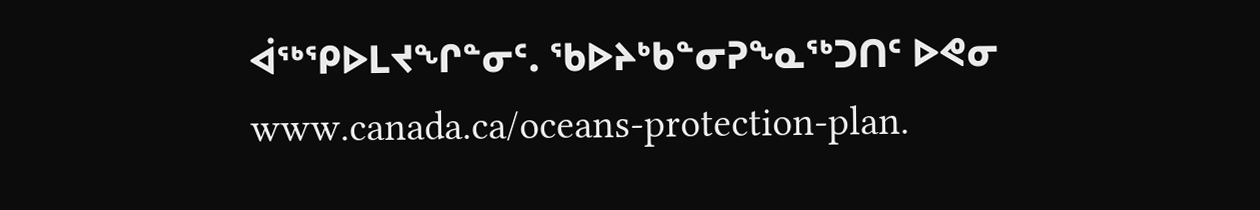ᐋᖅᕿᐅᒪᔪᖏᓐᓂᑦ. ᖃᐅᔨᒃᑲᓐᓂᕈᖕᓇᖅᑐᑎᑦ ᐅᕙᓂ www.canada.ca/oceans-protection-plan.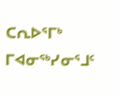ᑕᕆᐅᕐᒥᒃ ᒥᐊᓂᖅᓯᓂᕐᒧᑦ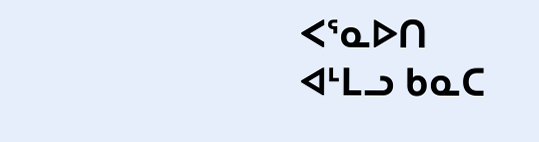ᐸᕐᓇᐅᑎ
ᐊᒻᒪᓗ ᑲᓇᑕ